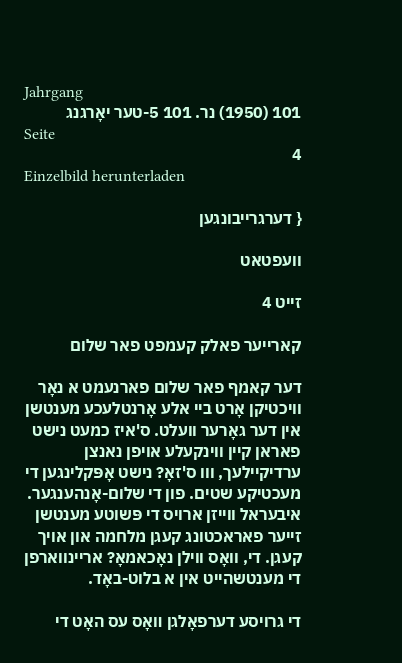Jahrgang
101 (1950) נר. 101 5-טער יאָרגנג
Seite
4
Einzelbild herunterladen

{ דערגרייבונגען

וועפטאט

זייט 4

קארייער פאלק קעמפט פאר שלום

דער קאמף פאר שלום פארנעמט א נאָר וויכטיקן אָרט ביי אלע אָרנטלעכע מענטשן אין דער גאָרער וועלט. ס'איז כמעט נישט פאראן קיין ווינקעלע אויפן נאנצן ערדיקיילעך, ווו ס'זאָ? נישט אָפּקלינגען די מעכטיקע שטים. פון די שלום-אָנהענגער. איבעראל ווייזן ארויס די פּשוטע מענטשן זייער פאראכטונג קעגן מלחמה און אויך קעגן. די, וואָס ווילן נאָכאמאָ? אריינווארפן די מענטשהייט אין א בלוט-באָד.

די גרויסע דערפאָלגן װאָס עס האָט די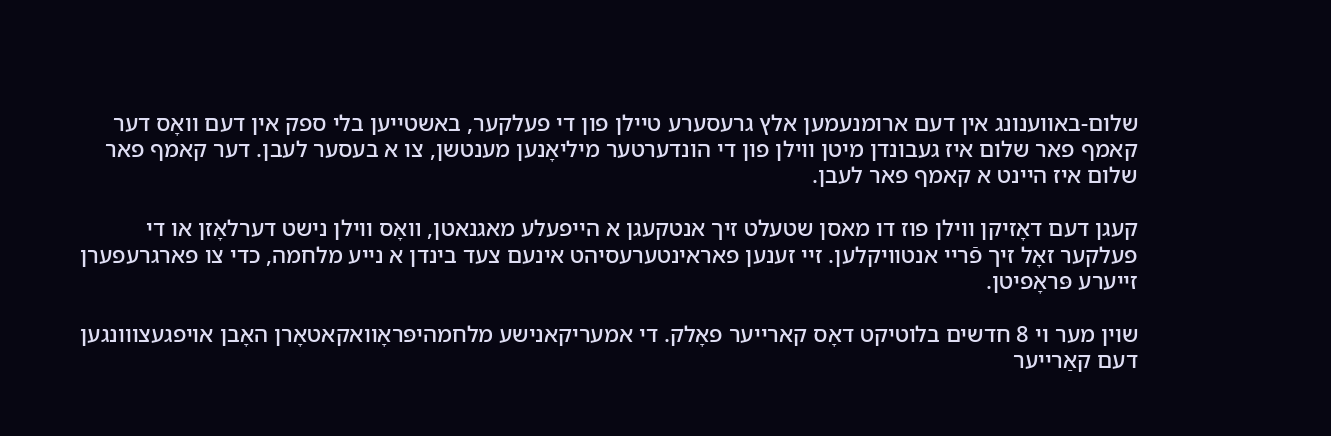שלום-באווענונג אין דעם ארומנעמען אלץ גרעסערע טיילן פון די פעלקער, באשטייען בלי ספק אין דעם וואָס דער קאמף פאר שלום איז געבונדן מיטן ווילן פון די הונדערטער מיליאָנען מענטשן, צו א בעסער לעבן. דער קאמף פאר שלום איז היינט א קאמף פאר לעבן.

קעגן דעם דאָזיקן ווילן פוז דו מאסן שטעלט זיך אנטקעגן א הייפעלע מאגנאטן, װאָס ווילן נישט דערלאָזן או די פעלקער זאָל זיך פֿריי אנטוויקלען. זיי זענען פאראינטערעסיהט אינעם צעד בינדן א נייע מלחמה, כדי צו פארגרעפערן זייערע פּראָפיטן.

שוין מער וי 8 חדשים בלוטיקט דאָס קארייער פאָלק. די אמעריקאנישע מלחמהיפּראָוואקאטאָרן האָבן אויפגעצווונגען דעם קאַרייער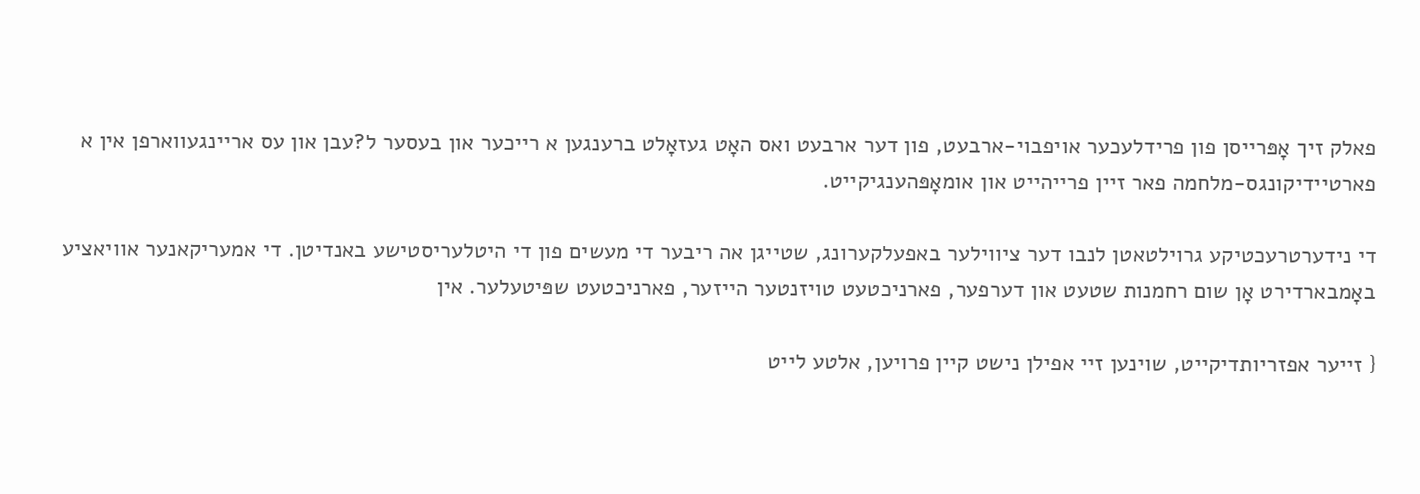פאלק זיך אָפּרייסן פון פרידלעכער אויפבוי-ארבעט, פון דער ארבעט ואס האָט געזאָלט ברענגען א רייכער און בעסער ל?עבן און עס אריינגעווארפן אין א פארטיידיקונגס-מלחמה פאר זיין פרייהייט און אומאָפּהענגיקייט.

די נידערטרעכטיקע גרוילטאטן לנבו דער ציווילער באפעלקערונג, שטייגן אה ריבער די מעשים פון די היטלעריסטישע באנדיטן. די אמעריקאנער אוויאציע באָמבארדירט אָן שום רחמנות שטעט און דערפער, פארניכטעט טויזנטער הייזער, פארניכטעט שפּיטעלער. אין

{ זייער אפזריותדיקייט, שוינען זיי אפילן נישט קיין פרויען, אלטע לייט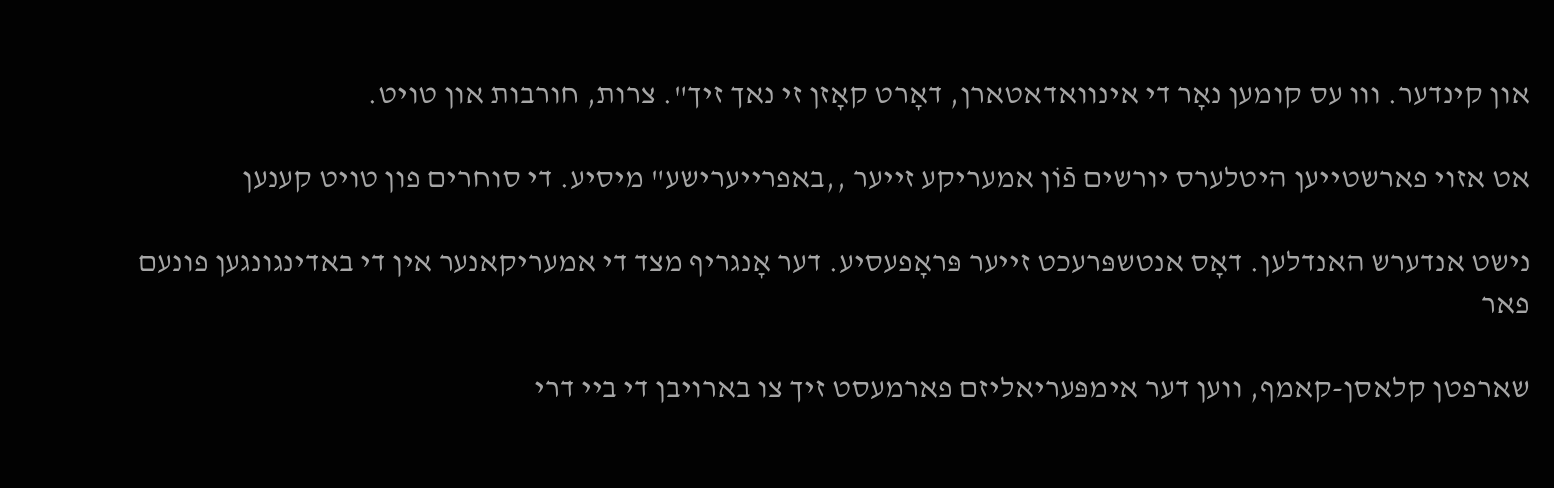און קינדער. ווו עס קומען נאָר די אינוואדאטארן, דאָרט קאָזן זי נאך זיך". צרות, חורבות און טויט.

אט אזוי פארשטייען היטלערס יורשים פֿוֹן אמעריקע זייער ,,באפרייערישע" מיסיע. די סוחרים פון טויט קענען

נישט אנדערש האנדלען. דאָס אנטשפּרעכט זייער פּראָפעסיע. דער אָנגריף מצד די אמעריקאנער אין די באדינגונגען פונעם פאר

שארפטן קלאסן-קאמף, ווען דער אימפּעריאליזם פארמעסט זיך צו בארויבן די ביי דרי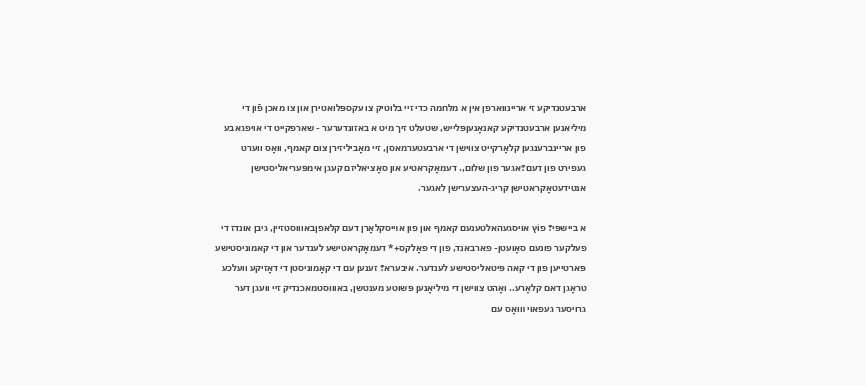ארבעטנדיקע זי אריינווארפן אין א מלחמה כדי זיי בלוטיק צו עקספּלואטירן און צו מאכן פֿון די מיליאנען ארבעטנדיקע קאנאָנעןפּלייש, שטעלט זיך מיט א באזונדערער - שארפקייט די אויפגאבע פון אריינברענגען קלאָרקייט צווישן די ארבעטערמאסן, זיי מאָביליזירן צום קאמף, וואָס ווערט געפירט פון דעם?אגער פון שלום,. דעמאָקראטיע און סאָציאליזם קעגן אימפּעריאליסטישן אנטידעטאָקראטישן קריג-העצערישן לאגער.

א ביישפּי? פוֹץ אויסגעהאלטענעם קאמף און פון אױיסקלאָרן דעם קלאפןבאוווסטזיין, גיבן אונדז די פעלקער פונעם סאָועטן- פארבאנד, פון די פאָלקס+* דעמאָקראטישע לענדער און די קאמוניסטישע פּארטייען פון די קאה פּיטאליסטישע לענדער. איבערא? זענען עם די קאָמוניסטן די דאָזיקע וועלכע טראָגן דאם קלאָרע.. ואָהט צווישן די מיליאָנען פּשוטע מענטשן, באוווסטמאכנדיק זיי וועגן דער גרויסער געפאוי װואָס עם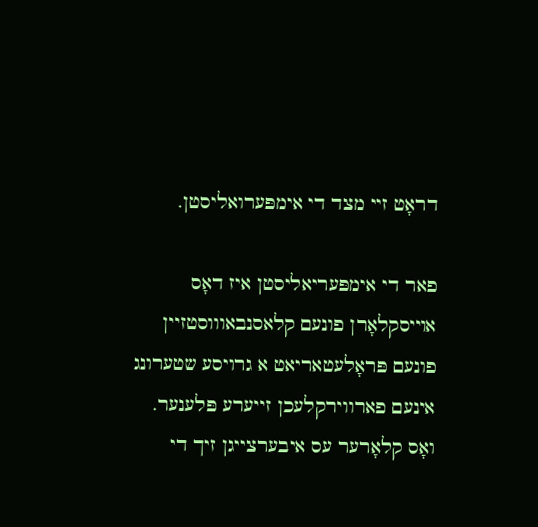דראָט זיי מצד די אימפּערואליסטן.

פאר די אימפּעריאליסטן איז דאָס אױיסקלאָרן פונעם קלאסנבאוווסטזיין פונעם פּראָלעטאריאט א גרויסע שטערונג אינעם פארווירקלעכן זייערע פּלענער. ואָס קלאָרער עס איבערצייגן זיך די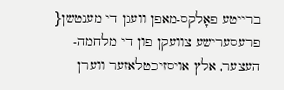ברייטע פאָלקס-מאפן וועגן די מענטשן{ פרעסערישע צוועקן פון די מלחמה-העצער, אלץ אויסזיכטלאזער ווערן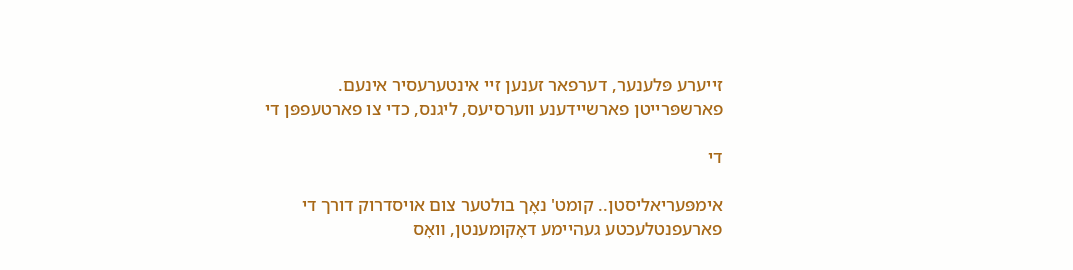זייערע פּלענער, דערפאר זענען זיי אינטערעסיר אינעם. פארשפּרייטן פארשיידענע ווערסיעס, ליגנס, כדי צו פארטעפפּן די

די

אימפּעריאליסטן.. קומט' נאָך בולטער צום אויסדרוק דורך די פארעפנטלעכטע געהיימע דאָקומענטן, װאָס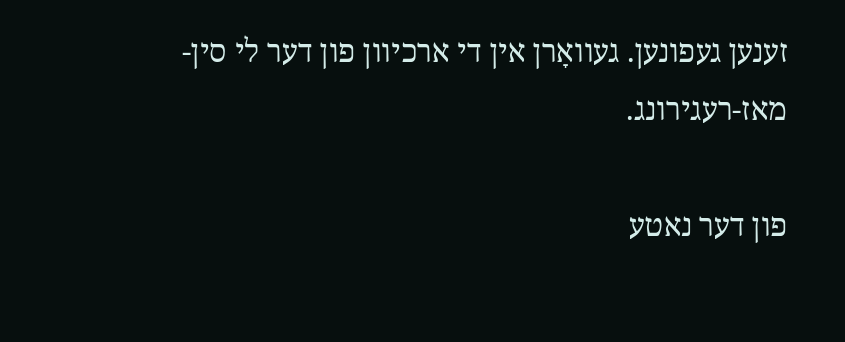זענען געפונען. געוואָרן אין די ארכיוון פון דער לי סין-מאז-רעגירונג.

פון דער נאטע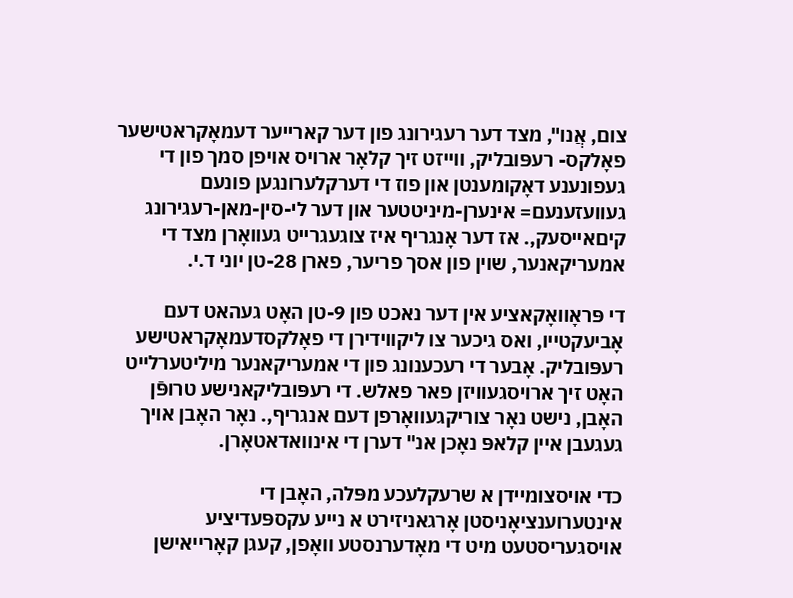צום, אֲנו", מצד דער רעגירונג פון דער קארייער דעמאָקראטישער פאָלקס- רעפּובליק, ווייזט זיך קלאָר ארויס אויפן סמך פון די געפונענע דאָקומענטן און פוז די דערקלערונגען פונעם געוועזענעם= אינערן-מיניטטער און דער לי-סין-מאן-רעגירונג קיםאייסעק,. אז דער אָנגריף איז צוגעגרייט געוואָרן מצד די אמעריקאנער, שוין פון אסך פריער, פארן 28-טן יוני ד.י.

די פּראָוואָקאציע אין דער נאכט פון 9-טן האָט געהאט דעם אָביעקטייו, ואס גיכער צו ליקווידירן די פאָלקסדעמאָקראטישע רעפּובליק. אָבער די רעכענונג פון די אמעריקאנער מיליטערלייט האָט זיך ארויסגעוויזן פאר פאלש. די רעפּובליקאנישע טרופּֿן האָבן, נישט נאָר צוריקגעוואָרפן דעם אנגריף,. נאָר האָבן אויך געגעבן איין קלאפּ נאָכן אנ" דערן די אינוואדאטאָרן.

כדי אויסצומיידן א שרעקלעכע מפּלה, האָבן די אינטערוענציאָניסטן אָרגאניזירט א נייע עקספּעדיציע אויסגעריסטעט מיט די מאָדערנסטע וואָפן, קעגן קאָרייאישן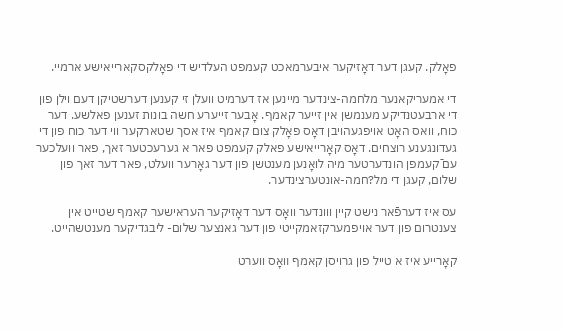פאָלק. קעגן דער דאָזיקער איבערמאכט קעמפט העלדיש די פאָלקסקארייאישע ארמיי.

די אמעריקאנער מלחמה-צינדער מיינען אז דערמיט וועלן זי קענען דערשטיקן דעם וילן פון די ארבעטנדיקע מענמשן אין זייער קאמף. אָבער זייערע חשה בונות זענען פאלשע. דער כוח, וואס האָט אויפגעהויבן דאָס פאָלק צום קאמף איז אסך שטארקער ווי דער כוח פון די געדונגענע רוצחים. דאָס קאָרייאישע פאלק קעמפט פאר א גערעכטער זאך, פאר וועלכער עםֿ קעמפן הונדערטער מיה לואָנען מענטשן פון דער גאָרער וועלט, פאר דער זאך פון שלום, קעגן די מל?חמה-אונטערצינדער.

עס איז דערפֿאר נישט קיין ווונדער וואָס דער דאָזיקער העראישער קאמף שטייט אין צענטרום פון דער אויפמערקזאמקייטי פון דער גאנצער שלום- ליבגדיקער מענטשהייט.

קאָרייע איז א טייל פון גרויסן קאמף װאָס ווערט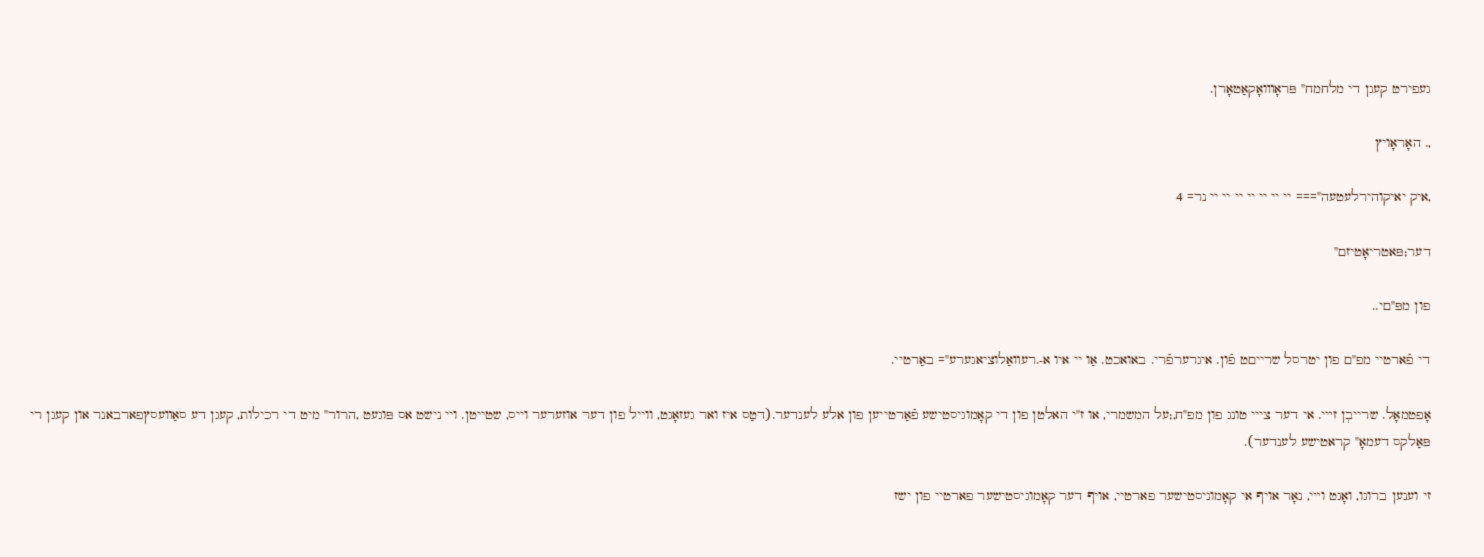געפירט קעגן די מלחמח" פּראָװואָקאַטאָרן.

,. האָראָויץ

,איק יאיקוהירלעטעה"=== יי יי יי יי יי יי יי נר= 4

דער;פּאטריאָטיזם"

פון מפּ"םי..

די פֿארטיי מפ"ם פון יטרסל שרייםט פֿון. איגרערפֿרי. באואכט. אַו יי איו א-.רעװאַלוציאגערע"= באַרטיי.

אָפטמאָל. שרייבְן זײי. אי דער צייי טונג פון מפ"ח,;על המשמרי, או ז"י האלטן פון די קאָמוגיסטישע פֿאַרטייען פון אלע לענדער.(דטַס איז ואר געזאָגט, ווייל פון דער אוזערער וייס, שטייטן. ויי נישט אס פּוגעט ,הרור" מיט די רכילות, קעגן דע סאַװעסץפארבאנר און קעגן רי פּאַלקס דעמאָ" קראטישע לענדער).

זי וענען ברוגו, ואָגט וײי, נאָר אויף אי קאָמוניסטישער פארטיי, אויף דער קאָמוגיסטישער פארטיי פון ישז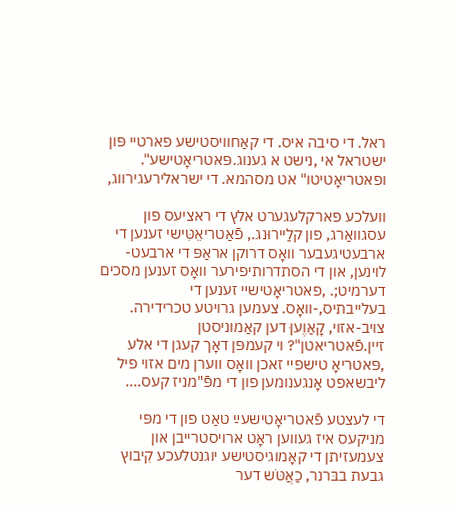ראל. די סיבה איס. די קאַחוויסטישע פארטיי פּון ישטראל אי ,נישט א גענוג.פּאטריאָטישע". ופאטריאָטיטו" אט מסהמא. די ישראלירעגירווג,

וועלכע פארקלעגערט אלץ די ראציעס פון עסגוואַרג, פון קלַיירוּנג., פֿאַטריאֵטִּישי זענען די ארבעטיגעבער װאָס דרוקן אראַפּ די ארבעט- לוינען, און די הסתדרותיפירער װאָס זענען מסכים דערמיט;. ,פאטריאָטישײ זענען די בעלייבתיס,-װאָס. צעמען גרויטע טכרידירה. צויב-אזוי, קָאַוֶעןּ דען קאַמוניסטן זיין.פֿאטריאטן"? וי קעמפּן דאָך קעגן די אלע ,פּאטריאָ טישפײ זאכן װאָס ווערן מים אזוי פיל ליבשאפט אָנגענומען פון די מפּֿ"מניז קעס....

די לעצטע פֿאטריאָטישעײַ טאַט פון די מפּי מניקעס איז געווען ראָט ארויסטרייבן און צעמעזיתן די קאָמוגיסטישע יוגנטלעכע קִיבוץ גבעת בבּרנר, כַאֲטֹּש דער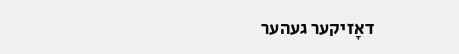דאָזיקער געהער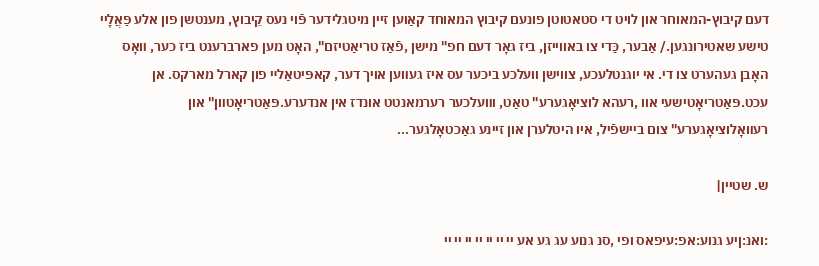דעם קיבוץ-המאוחר און לויט די סטאטוטן פונעם קיבוץ המאוחד קאַוען זיין מיטגלידער פּֿוי נעס קֵיבוץ, מענטשן פון אלע פַּאֲלָיי טישע שאטירונגען./ אַבער, כַּדי צו באווייזן, ביז גאָר דעם חפ" מישן ,פֿאַז טריאַטיזם", האָט מען פארברענט ביז כער, װאָס האָבן געהערט צו די. אי יוגנטלעכע, צווישן וועלכע ביכער עס איז געװען אויך דער, קאפּיטאַלײ פון קארל מארקס. אן עכט.פּאַטריאָטישעי אוו ,רעהא לוציאָגערע" טאַט, וװעלכער רערמאנטט אונדז אין אנדערע.פּאַטריאָטװן" און רעװאָלוציאָגערע" צום ביישפֿיל, איו היטלערן און זיינע גאַכטאָלגער...

ש. שטיין|

:ואנ:ןיע גנוע:אפ:עיפאס ופי ,סנ גנוע עג גע אע יי יי יי יי יי יי יי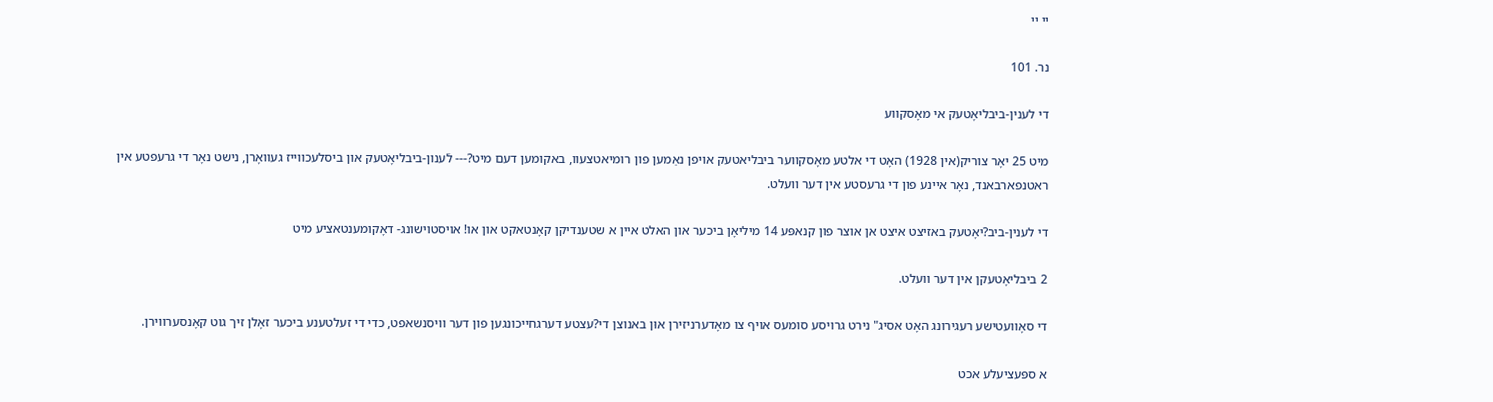יי יי

נר. 101

די לענין-ביבליאָטעק אי מאָסקווע

מיט 25 יאָר צוריק(אין 1928) האָט די אלטע מאָסקווער ביבליאטעק אויפן נאַמען פון רומיאטצעוו, באקומען דעם מיט?--- לֿענון-ביבליאָטעק און ביסלעכווייז געװאָרן, נישט נאָר די גרעפטע אין ראטנפארבאנד, נאָר איינע פון די גרעסטע אין דער וועלט.

די לענין-ביב?יאָטעק באזיצט איצט אן אוצר פון קנאפּע 14 מיליאָן ביכער און האלט איין א שטענדיקן קאָנטאקט און או! אויסטוישונג- דאָקומענטאציע מיט

2 ביבליאָטעקן אין דער וועלט.

די סאָוועטישע רעגירונג האָט אסיג" נירט גרויסע סומעס אויף צו מאָדערניזירן אוּן באנוצן די?עצטע דערגחייכונגען פון דער וויסנשאפט, כדי די זעלטענע ביכער זאָלן זיך גוט קאָנסערווירן.

א ספּעציעלע אכט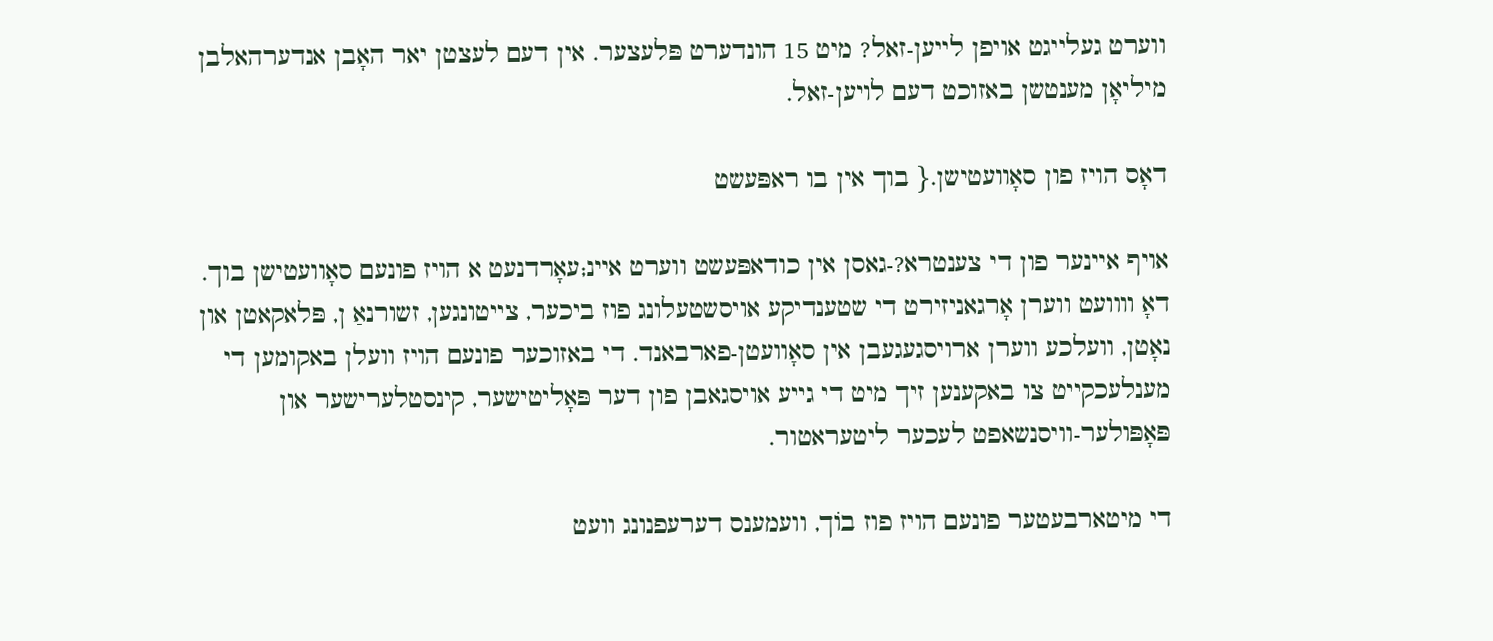ווערט געלייגט אויפן לייען-זאל? מיט 15 הונדערט פּלעצער. אין דעם לעצטן יאר האָבן אנדערהאלבן מיליאָן מענטשן באזוכט דעם לויען-זאל.

דאָס הויז פון סאָוועטישן.{ בוך אין בו ראפּעשט

אויף איינער פון די צענטרא?-גאסן אין כודאפּעשט ווערט איינ;עאָרדנעט א הויז פונעם סאָוועטישן בוך. דאָ וװועט ווערן אָרגאניזירט די שטענדיקע אויסשטעלונג פוז ביכער, צייטונגען, זשורנאַ ן, פּלאקאטן און נאָטן, וועלכע ווערן ארויסגעגעבן אין סאָוועטן-פארבאנד. די באזוכער פונעם הויז וועלן באקומען די מענלעכקייט צו באקענען זיך מיט די גייע אויסגאבן פון דער פּאָליטישער, קינסטלערישער און פּאָפּולער-וויסנשאפט לעכער ליטעראטור.

די מיטארבעטער פונעם הויז פוז בוֹך, וועמענס דערעפנונג וועט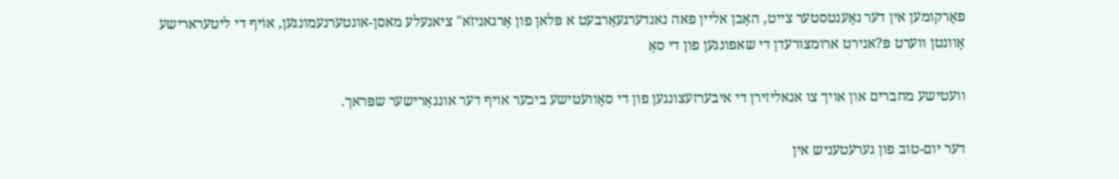פאָרקומען אין דער נאָענטסטער צייט, האָבן אליין פאה נאנדערגעאַרבעט א פּלאן פון אָרגאניזֹא" ציאנעלע מאסן-אונטערנעמונגען, אוֹיף די ליטערארישע אָוונטן ווערט פּ?אנירט ארומצורעדן די שאפונגען פון די סאָ

וועטישע מחברים און אויך צו אנאליזירן די איבערזעצונגען פון די סאָוועטישע ביכער אויף דער אונגאַרישער שפּראך.

דער יום-טוב פון גערעטעניש אין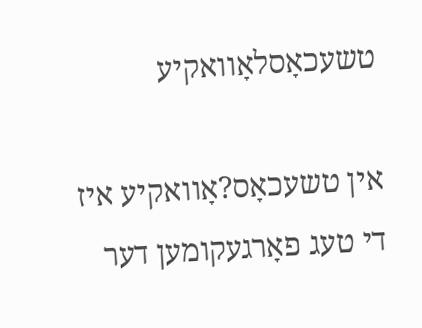טשעכאָסלאָוואקיע

אין טשעכאָס?אָוואקיע איז די טעג פאָרגעקומען דער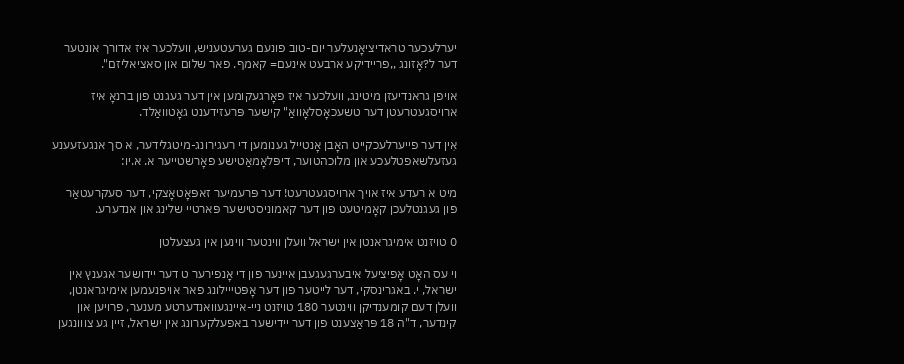יערלעכער טראדיציאָנעלער יום-טוב פונעם גערעטעניש, וועלכער איז אדורך אונטער דער ל?אָזונג ,,פריידיקע ארבעט אינעם= קאמף. פאר שלום און סאציאליזם".

אויפן גראנדיעזן מיטינג, וועלכער איז פאָרגעקומען אין דער געגנט פון ברנאָ איז ארויסגעטרעטן דער טשעכאָסלאָוואַ" קישער פּרעזידענט גאָטװאַלד.

אִין דער פייערלעכקייט האָבן אָנטייל גענומען די רעגירונג-מיטגלידער, א סך אנגעזעענע געזעלשאפטלעכע און מלוכהטוער, דיפּלאָמאַטישע פאָרשטייער א. א.יו:

מיט א רעדע איז אויך ארויסגעטרעט! דער פּרעמיער זאפּאָטאָצקי, דער סעקרעטאַר פון געגנטלעכן קאָמיטעט פון דער קאמוניסטישער פּארטיי שלינג און אנדערע.

0 טויזנט אימיגראנטן אין ישראל וועלן ווינטער ווינען אין געצעלטן

וי עס האָט אָפיציעל איבערגעגעבן איינער פון די אָנפירער ט דער יידושער אגענץ אין ישראל, י. באגרינסקי, דער לייטער פון דער אָפּטײילונג פאר אויפנעמען אימיגראנטן, וועלן דעם קומענדיקן ווינטער 180 טויזנט ניי-איינגעוואנדערטע מענער, פרויען און קינדער, ד"ה 18 פּראַצענט פון דער יידישער באפעלקערונג אין ישראל, זיין גע צווונגען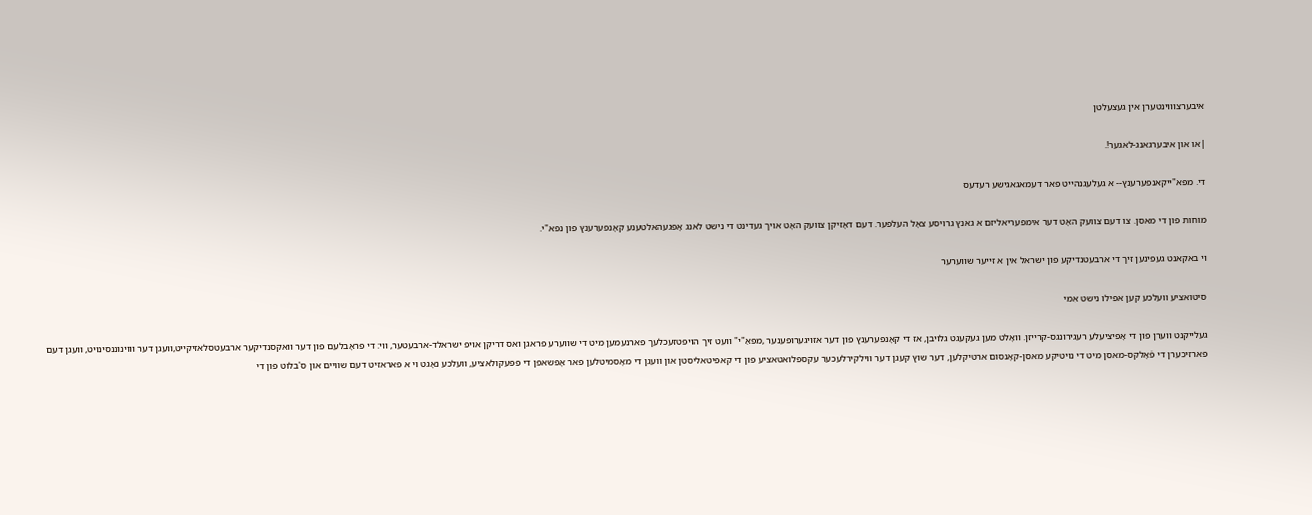איבערצוווינטערן אין געצעלטן

|או און איבערגאנג-לאגער!.

די. מפּא"ייקאנפערענץ-- א געלעגנהייט פאר דעמאגאגישע רעדעס

מוחות פון די מאסן. צו דעם צוועק האָט דער אימפּעריאליזם א גאנץ גרויסע צאָל העלפער. דעם דאָזיקן צוועק האָט אויך געדינט די נישט לאנג אָפּגעהאלטענע קאָנפערענץ פון נפּא"י.

וי באקאנט געפינען זיך די ארבעטנדיקע פון ישראל אין א זייער שווערער

סיטואציע וועלכע קען אפילו נישט אִמּי

געלייקנט ווערן פון די אָפיציעלע רעגירונגס-קרייזן. וואָלט מען געקעגט גלויבן, אז די קאָנפערענץ פון דער אזויגערופענער ,מפּאַ"י" וועט זיך הױפּטזעכלעך פארנעמען מיט די שווערע פראגן ואס דריקן אויפ ישראלד-ארבעטער, ווי: די פּראָבלעם פון דער וואקסנדיקער ארבעטסלאזיקייט,וועגן דער וווינוננסינויט, וועגן דעם פארזיכערן די פֿאָלקס-מאסן מיט די נויטיקע מאסן-קאָנסום ארטיקלען, דער שוץ קעגן דער ווילקירלעכער עקספּלואטאציע פון די קאפּיטאליסטן און וועגן די מאָסמיטלען פאר אָפּשאפן די פפּעקולאציע, וועלכע נאָגט וי א פּאראזיט דעם שוויים און ס'בלוט פון די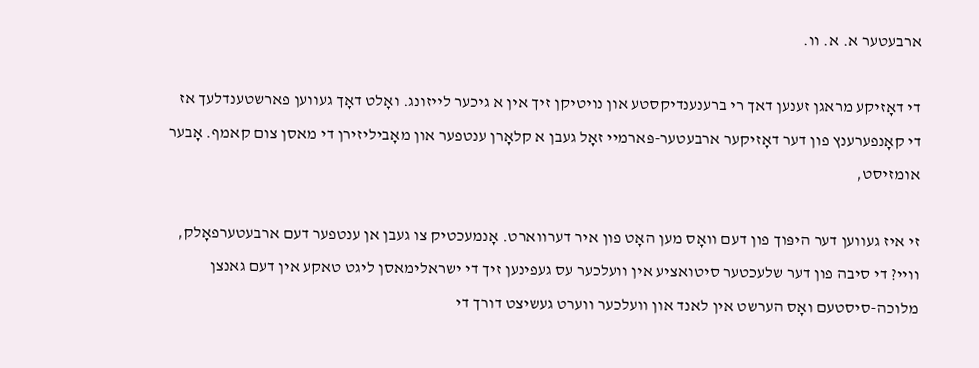ארבעטער א. א. וו.

די דאָזיקע מראגן זענען דאך רי ברענענדיקסטע און נויטיקן זיך אין א גיכער לייזונג. ואָלט דאָך געווען פארשטענדלעך אז די קאָנפערענץ פון דער דאָזיקער ארבעטער-פּארמיי זאָל געבן א קלאָרן ענטפער און מאָביליזירן די מאסן צום קאמף. אָבער אומזיסט,

זי איז געווען דער היפּוך פון דעם וואָס מען האָט פון איר דערווארט. אָנמעכטיק צו געבן אן ענטפער דעם ארבעטערפאָלק, וויי? די סיבה פון דער שלעכטער סיטואציע אין וועלכער עס געפינען זיך די ישראלימאסן ליגט טאקע אין דעם גאנצן מלוכה-סיסטעם ואָס הערשט אין לאנד און וועלכער ווערט געשיצט דורך די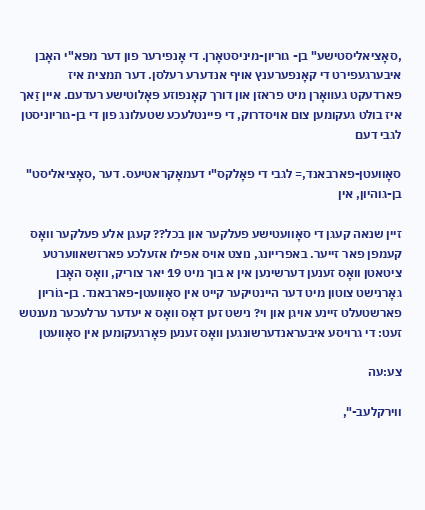,סאָציאליסטישע" בן- גוריון-מיניסטאָרן. די אָנפירער פון דער מפּא"י האָבן איבערגעפירט די קאָנפערענץ אויף אנדערע רעלסן. דער תמצית איז פארדעקט געװאָרן מיט פראזן און דורך קאָנפוזע פּאָלוטישע רעדעם. איין זַאך איז בולט געקומען צום אויסדרוק, די פיינטלעכע שטעלונג פון די בן-גוריוניסטן לגבי דעם

סאָוועטן-פארבאנד,= לגבי די פאָלקס"י דעמאָקראטיעס. דער ,סאָציאליסט" בן-גוהיון, אין

זיין שנאה קעגן די סאָוועטישע פעלקער און בכל?? קעגן אלע פעלקער וואָס קעמפן פאר זייער. באפרייונג, נוצט אויס אפילו אזעלכע פארזשאווערטע ציטאטן וואָס זענען דערשינען אין א בוך מיט 19 יאר צוריק, וואָס האָבן גאָרנישט צוטון מיט דער היינטיקער קייט אין סאָוועטן-פארבאנד. בן-גוֹריון פארשטעלט זיינע אויגן און וי? נישט זען דאָס וואָס א יעדער ערלעכער מענטש זעט: די גרויסע איבעראנדערשונגען װאָס זענען פאָרגעקומען אין סאָוועטן

צע:עה

ווירקלעב-",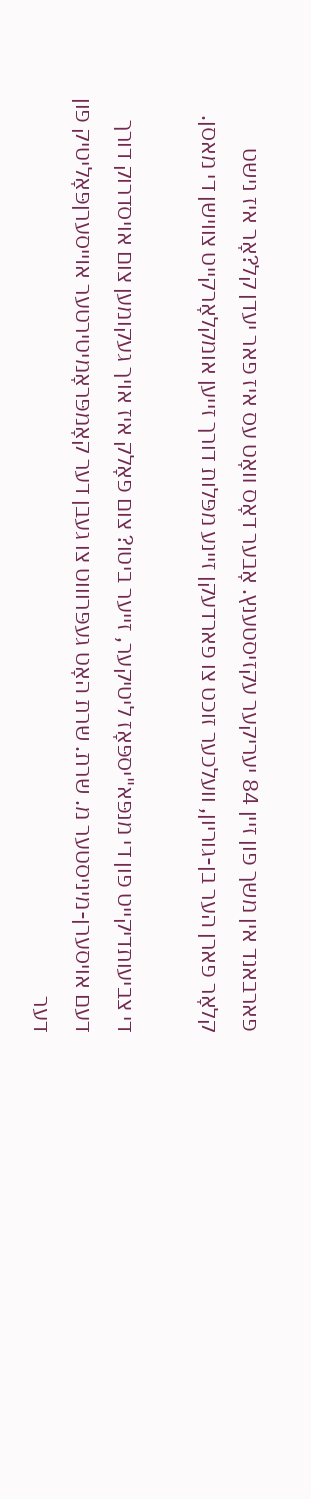פארבאנד אין משך פון זיין 84 יעריקער עקזיסטענץ. אָבער דאָס װאָט עס איז פאר יעדן קל?אָר איז נישט קלאָר פארן הער בן-גוריון, וועלכער זוכט צו פארדעקן זיינע מפּלות דורך זייען אומקלאָרקייט צווישן די מאסן.

די צביעותדיקייט פון די מנפּא"יספּאָז ליטיקער, זייער ביטו? צום פאָלק איז אויך געקומען צום אויסדרוק דורך דעם אויסערן-מיניסטער מ. שרת. שרת האָט געפּרוווט צו געבן דער קאָמפּראָמיטירטער אױיסערןפּאָליטיק פון דער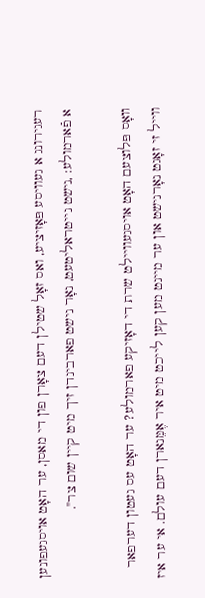רעגירונג א געוויסע פּאָזיציע, ואס זאָל שטילן דעם צאָרן פון די מאסן, ער האָט אויסגעפונען א פֿארמולע: ,נישט נייטראליטעט, נאָר נישט פארבינדן זיך מיט קיין שום צר".

װאָס פּלוצעם האָט אויסגעוויילט שרת די דאָזיקע פארמולע? ער האָט עס געטון דערפאר ווייל זי זאָגט נאָרנישט און ער מיינט מען קען לייכט מיט איר אֶמֵּנארן דעם עולם. אי ער איז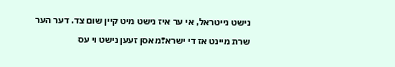נישט נייטראל, אי ער איז נישט מיט קיין שום צד. דער הער שרת מיינט אז די ישרא?מאסן זעען נישט וי עס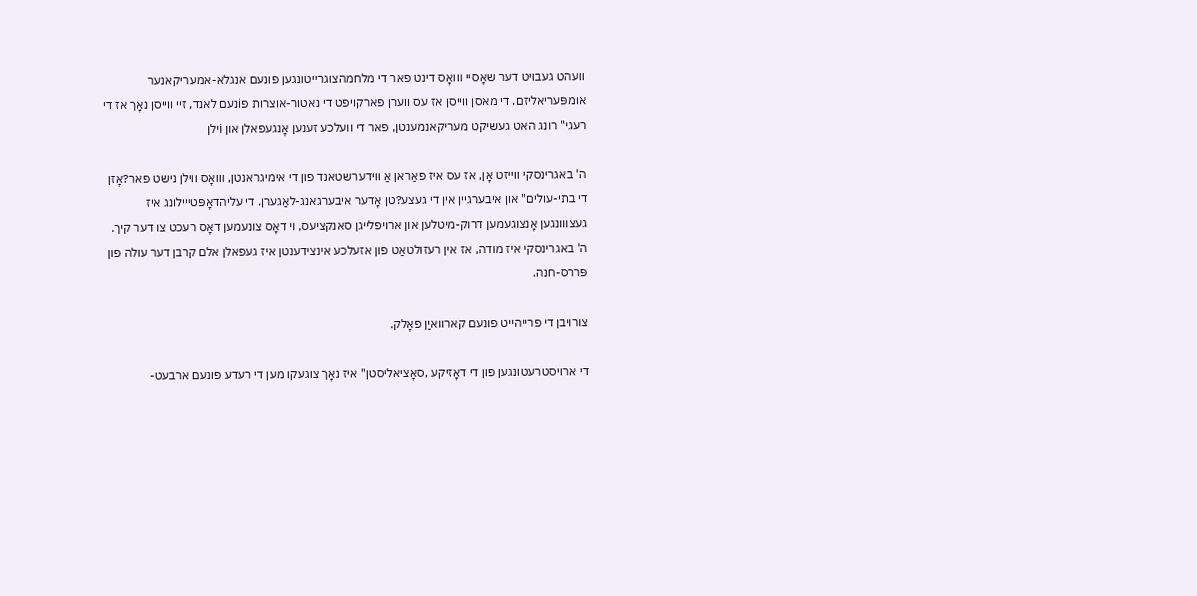וועהט געבויט דער שאָסיי װואָס דינט פאר די מלחמהצוגרייטונגען פונעם אנגלא-אמעריקאנער אומפּעריאליזם. די מאסן ווייסן אז עס ווערן פארקויפט די נאטור-אוצרות פוֹנעם לאנד, זיי ווייסן נאָך אז די רעגי" רונג האט געשיקט מעריקאנמענטן, פאר די וועלכע זענען אָנגעפאלן און וֹילן

ה' באגרינסקי ווייזט אָן, אז עס איז פאַראן אַ ווידערשטאנד פון די אימיגראנטן, װואָס ווילן נישט פאר?אָזן די בתי-עולים" און איבערגיין אין די געצע?טן אָדער איבערגאנג-לאַגערן. די עליהדאָפּטײילונג איז געצווונגען אָנצוגעמען דרוק-מיטלען און ארויפלייגן סאנקציעס, וי דאָס צונעמען דאָס רעכט צו דער קיך. ה' באגרינסקי איז מודה, אז אין רעזולטאַט פון אזעלכע אינצידענטן איז געפאלן אלם קרבן דער עולה פון פּררס-חנה.

צורויבן די פרייהייט פונעם קארוואיַן פאָלק.

די ארויסטרעטונגען פון די דאָזיקע ,סאָציאליסטן" איז נאָך צוגעקו מען די רעדע פונעם ארבעט-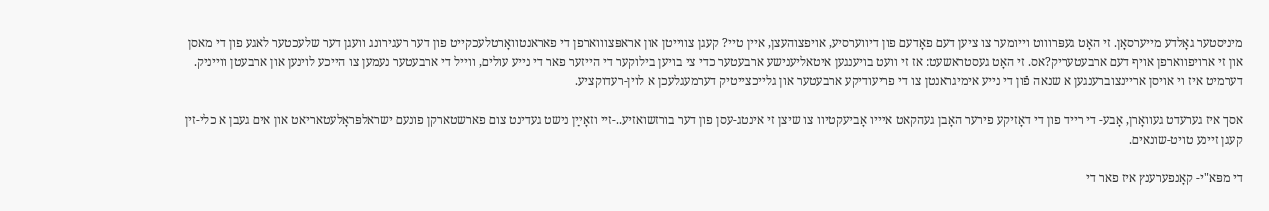מיניסטער גאָלדע מייערסאָן. זי האָט געפּרוווט וייומער צו ציען דעם פאָדעם פון דיווערסיע, אויפצוהעצן, איין טיי? קעגן צווייטן און אראפּצוווארפן די פאראנטוואָרטלעכקייט פון דער רעגירונג וועגן דער שלעכטער לאגע פון די מאסן און זי ארויפווארפן אויף דעם ארבעטעריק?אס. זי האָט געסטראשעט: אז זי וועט בױענגען איטאליענישע ארבעטער כדי צי בויען בילוקער די הייזער פאר די נייע עולים, ווייל די ארבעטער נעמען צו הייכע לוינען און ארבעטן ווייניק. דערמיט איז וי אויסן אריינצוברענגען א שנאה פֿון די נייע אימיגראנטן צו די פריעודיקע ארבעטער און גלייכצייטיק דערמעגלעכן א לוין-רעדוקציע.

אסך איז גערעדט געוואָרן, אָבע- די רייד פון די דאָזיקע פירער האָבן געהקאט אײיו אָביעקטיוו צו שיצן זי אינטג-עסן פון דער בורזשואזיע..-זיי וזאָײַן נישט געדינט צום פארשטארקן פונעם ישראלפּראָלעטאריאט און אים געבן א כלי-זין קעגן זיינע טויט-שונאים.

די מפּא"י- קאָנפערענץ איז פאר די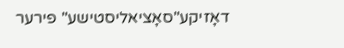דאָזיקע"סאָציאליסטישע" פירער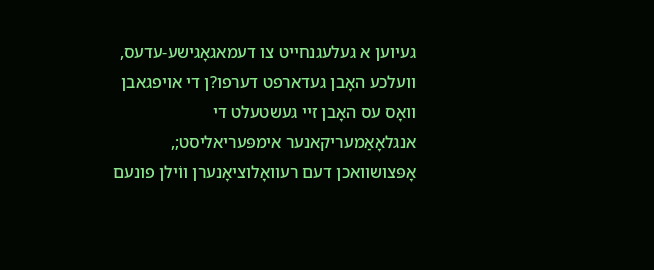געיוען א געלעגנחייט צו דעמאגאָגישע-עדעס, וועלכע האָבן געדארפט דערפו?ן די אויפגאבן וואָס עס האָבן זיי געשטעלט די אנגלאָאַמעריקאנער אימפּעריאליסט;, אָפּצושוואכן דעם רעוואָלוציאָנערן ווֹילן פונעם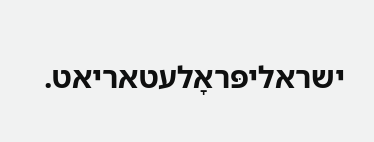ישראליפּראָלעטאריאט.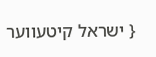{ ישראל קיטעווער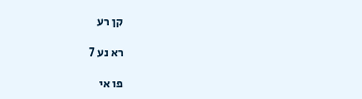קן רע

רא נע 7

פו אי